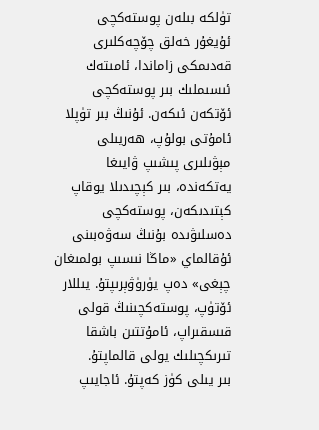تۈلكە بىلەن پوستەكچى
ئۇيغۇر خەلق چۆچەكلىرى
قەدىمكى زاماندا، ئامىتەك ئىسىملىك بىر پوستەكچى ئۆتكەن ئىكەن. ئۇنىڭ بىر تۈپلا ئامۇتى بولۇپ، ھەريىلى مېۋىلىرى پىشىپ ۋايىغا يەتكەندە، بىر كېچىدىلا يوقاپ كېتىدىكەن، پوستەكچى دەسلىۋىدە بۇنىڭ سەۋەبىنى ئۇقالماي «ماڭا نىسىپ بولمىغان چېغى» دەپ يۈرۈۋېرىپتۇ. يىللار ئۆتۈپ، پوستەكچىنىڭ قولى قىسقىراپ، ئامۇتتىن باشقا تىرىكچىلىك يولى قالماپتۇ.
بىر يىلى كۈز كەپتۇ. ئاجايىپ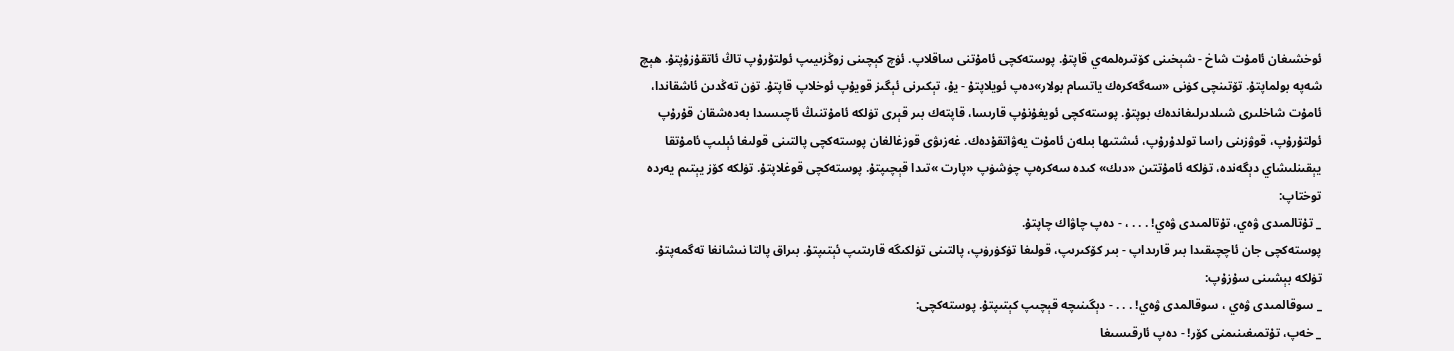ئوخشىغان ئامۇت شاخ - شېخىنى كۆتىرەلمەي قاپتۇ. پوستەكچى ئامۇتنى ساقلاپ. ئۈچ كېچىنى زوڭزىيىپ ئولتۇرۇپ تاڭ ئاتقۇزۇپتۇ. ھېچ شەپە بولماپتۇ. تۆتىنچى كۈنى «سەگەكرەك ياتسام بولار»دەپ ئويلاپتۇ - يۇ، تېكىرنى ئېگىز قويۇپ ئوخلاپ قاپتۇ. تۈن تەڭدىن ئاشقاندا، ئامۇت شاخلىرى شىلدىرلىغاندەك بوپتۇ. پوستەكچى ئويغۇنۇپ قارىسا، قاپتەك بىر قېرى تۈلكە ئامۇتنىڭ ئاچىسىدا بەدەشقان قۇرۇپ ئولتۇرۇپ، قوۋزىنى راسا تولدۇرۇپ، ئىشتىھا بىلەن ئامۇت يەۋاتقۇدەك. غەزىۋى قوزغالغان پوستەكچى پالتىنى قولىغا ئېلىپ ئامۇتقا يېقىنلىشاي دېگەندە، تۈلكە ئامۇتتىن «دىك» كىدە سەكرەپ چۈشۈپ «پارت »تىدا قېچىپتۇ. پوستەكچى قوغلاپتۇ. تۈلكە كۆز يېتىم يەردە توختاپ:
_ تۇتالمىدى ۋەي، تۇتالمىدى ۋەي! . . . ، - دەپ چاۋاك چاپتۇ.
پوستەكچى جان ئاچچىقىدا بىر قارىداپ - بىر كۆكىرىپ، قولىغا تۈكۈرۈپ، پالتىنى تۈلكىگە قارىتىپ ئېتىپتۇ. بىراق پالتا نىشانغا تەگمەپتۇ. تۈلكە بېشىنى سۇزۇپ:
_ سوقالمىدى ۋەي ، سوقالمدى ۋەي! . . . - دېگىنىچە قېچىپ كېتىپتۇ. پوستەكچى:
_ خەپ، تۇتمىغىنىمنى كۆر! - دەپ ئارقىسىغا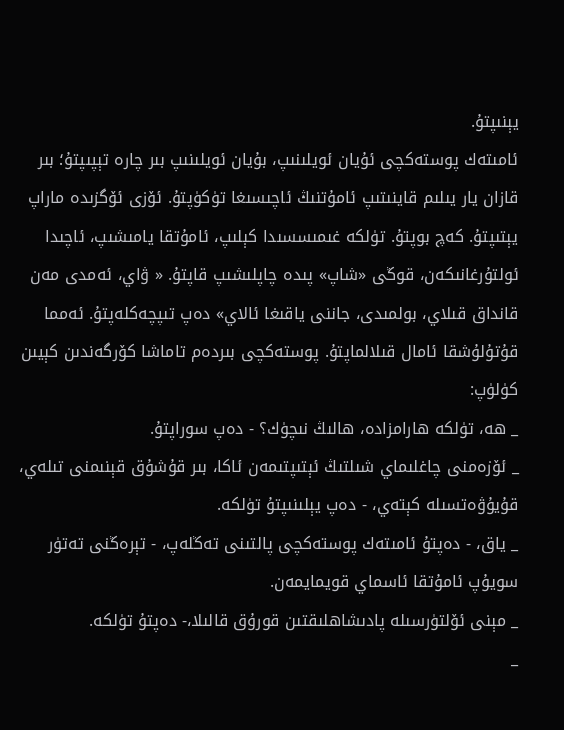يېنىپتۇ.
ئامىتەك پوستەكچى ئۇيان ئويلىنىپ، بۇيان ئويلىنىپ بىر چارە تېپىپتۇ؛ بىر قازان يار يىلىم قاينىتىپ ئامۇتنىڭ ئاچىسىغا تۈكۈپتۇ. ئۆزى ئۆگزىدە ماراپ يېتىپتۇ. كەچ بوپتۇ. تۈلكە غىمىسسىدا كېلىپ، ئامۇتقا يامىشىپ، ئاچىدا ئولتۇرغانىكەن، قوڭى «شاپ» پىدە چاپلىشىپ قاپتۇ. « ۋاي، ئەمدى مەن قانداق قىلاي، بولمىدى، جاننى ياقىغا ئالاي» دەپ تىپچەكلەپتۇ. ئەمما قۇتۇلۇشقا ئامال قىلالماپتۇ. پوستەكچى بىردەم تاماشا كۆرگەندىن كېيىن كۈلۈپ:
_ ھە، تۈلكە ھارامزادە، ھالىڭ نىچۈك؟ - دەپ سوراپتۇ.
_ ئۆزەمنى چاغلىماي شىلتىڭ ئېتىپتىمەن ئاكا، بىر قۇشۇق قېنىمنى تىلەي، قۇيۇۋەتسىلە كېتەي، - دەپ يېلىنىپتۇ تۈلكە.
_ ياق، - دەپتۇ ئامىتەك پوستەكچى پالتىنى تەڭلەپ، - تېرەڭنى تەتۈر سويۇپ ئامۇتقا ئاسماي قويمايمەن.
_ مېنى ئۆلتۈرسىلە پادىشاھلىقتىن قورۇق قالىلا،- دەپتۇ تۈلكە.
_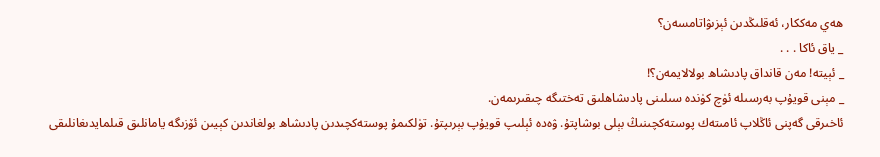ھەي مەككار، ئەقلىڭدىن ئېزىۋاتامسەن؟
_ ياق ئاكا . . .
_ ئېيتە! مەن قانداق پادىشاھ بولالايمەن؟!
_ مېنى قويۇپ بەرسىلە ئۈچ كۈندە سىلىنى پادىشاھلىق تەختىگە چىقىرىمەن.
ئاخىرقى گەپنى ئاڭلاپ ئامىتەك پوستەكچىنىڭ بېلى بوشاپتۇ. ۋەدە ئېلىپ قويۇپ بېرىپتۇ. تۈلكىمۇ پوستەكچىدىن پادىشاھ بولغاندىن كېيىن ئۆزىگە يامانلىق قىلمايدىغانلىقى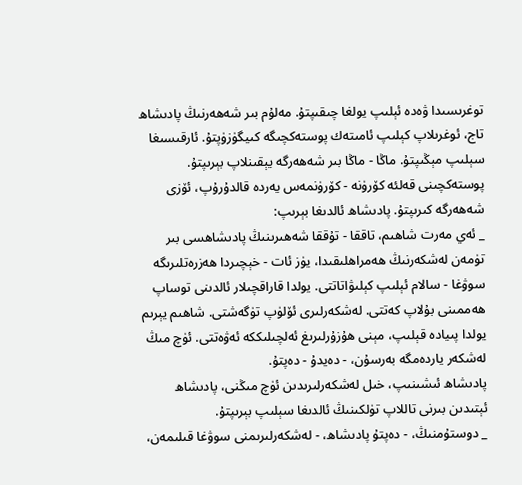توغرىسىدا ۋەدە ئېلىپ يولغا چىقىپتۇ. مەلۇم بىر شەھەرنىڭ پادىشاھ تاج، ئوغرىلاپ كېلىپ ئامىتەك پوستەكچىگە كىيگۈزۈپتۇ. ئارقىسىغا سېلىپ مېڭىپتۇ. ماڭا - ماڭا بىر شەھەرگە يېقىنلاپ بېرىپتۇ. پوستەكچىنى قەلئە كۆرۈنە - كۆرۈنمەس يەردە قالدۇرۇپ، ئۆزى شەھەرگە كىرىپتۇ. پادىشاھ ئالدىغا بېرىپ:
_ ئەي مەرت شاھىم، تاققا - تۇققا شەھىرىنىڭ پادىشاھسى بىر تۈمەن لەشكەرنىڭ ھەمراھلىقىدا، يۈز ئات - خېچىردا ھەزرەتلىرىگە سوۋغا - سالام ئېلىپ كېلىۋاتاتتى. يولدا قاراقچىلار ئالدىنى توساپ ھەممىنى بۇلاپ كەتتى. لەشكەرلىرى ئۆلۈپ تۈگەشتى. شاھىم يېرىم يولدا پىيادە قېلىپ، مېنى ھۇزۇرلىرىغ ئەلچىلىككە ئەۋەتتى. ئۈچ مىڭ لەشكەر ياردەمگە بەرسۇن، - دەيدۇ - دەپتۇ.
پادىشاھ ئىشىنىپ، خىل لەشكەرلىرىدىن ئۈچ مىڭنى، پادىشاھ ئېتىدىن بىرنى تاللاپ تۈلكىنىڭ ئالدىغا سېلىپ بېرىپتۇ.
_ دوستۇمنىڭ، - دەپتۇ پادىشاھ، - لەشكەرلىرىمنى سوۋغا قىلىمەن،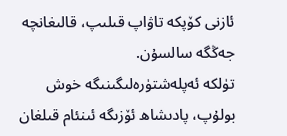ئازنى كۆپكە تاۋاپ قىلىپ، قالىغانچە جەڭگە سالسۇن.
تۈلكە ئەپلەشتۈرەلىگىنىگە خوش بولۇپ، پادىشاھ ئۆزىگە ئىنئام قىلغان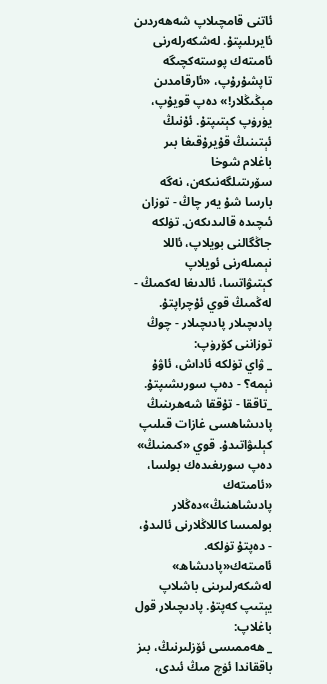ئاتنى قامچىلاپ شەھەردىن ئايرىلىپتۇ. لەشكەرلەرنى ئامىتەك پوستەكچىگە تاپشۇرۇپ، «ئارقامدىن مېڭىڭلار!» دەپ قويۇپ، يۈرۈپ كېتىپتۇ. ئۇنىڭ ئېتىنىڭ قۇيرۇقىغا بىر باغلام شوخا سۆرىتىلگەنىكەن، نەگە بارسا شۇ يەر چاڭ - توزان ئىچىدە قالىدىكەن. تۈلكە جاڭگالنى بويلاپ، ئاللا نېمىلەرنى ئويلاپ كېتىۋاتسا، ئالدىغا لەكمىڭ - لەڭمىڭ قوي ئۇچراپتۇ. پادىچىلار پادىچىلار - چوڭ توزاننى كۆرۈپ:
_ ۋاي تۈلكە ئاداش، ئاۋۇ نېمە؟ - دەپ سورىشىپتۇ.
_تاققا - تۇققا شەھرىنىڭ پادىشاھسى غازات قىلىپ كېلىۋاتىدۇ. قوي «كىمنىڭ» دەپ سورىغىدەك بولسا، «ئامىتەك پادىشاھنىڭ»دەڭلار بولمىسا كاللاڭلارنى ئالىدۇ، - دەپتۇ تۈلكە.
ئامىتەك«پادىشاھ» لەشكەرلىرىنى باشلاپ يېتىپ كەپتۇ. پادىچىلار قول باغلاپ:
_ ھەممىسى ئۆزلىرنىڭ، بىز باققاندا ئۈچ مىڭ ئىدى،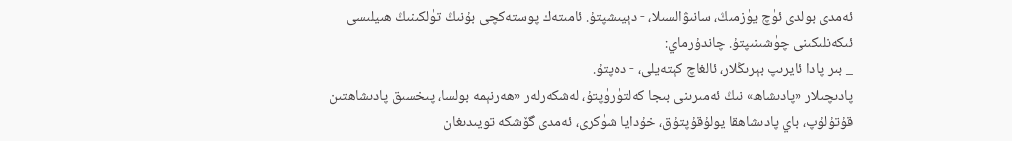ئەمدى بولدى ئۈچ يۈزمىڭ، سانىۋالسىلا، - دېيىشپتۇ. ئامىتەك پوستەكچى بۇنىڭ تۈلكىنىڭ ھىيلىسى ئىكەنلىكىنى چۈشىنىپتۇ. چاندۇرماي:
_ بىر پادا ئايرىپ بېرىڭلار، ئالغاچ كېتەيلى، - دەپتۇ.
پادىچىلار «پادىشاھ» نىڭ ئەمىرىنى بىجا كەلتۈرۈپتۇ، لەشكەرلەر «ھەرنېمە بولسا، پىخسىق پادىشاھتىن قۇتۇلۇپ، باي پادىشاھقا يولۇقۇپتۇق، خۇدايا شۈكرى، ئەمدى گۆشكە تويىدىغان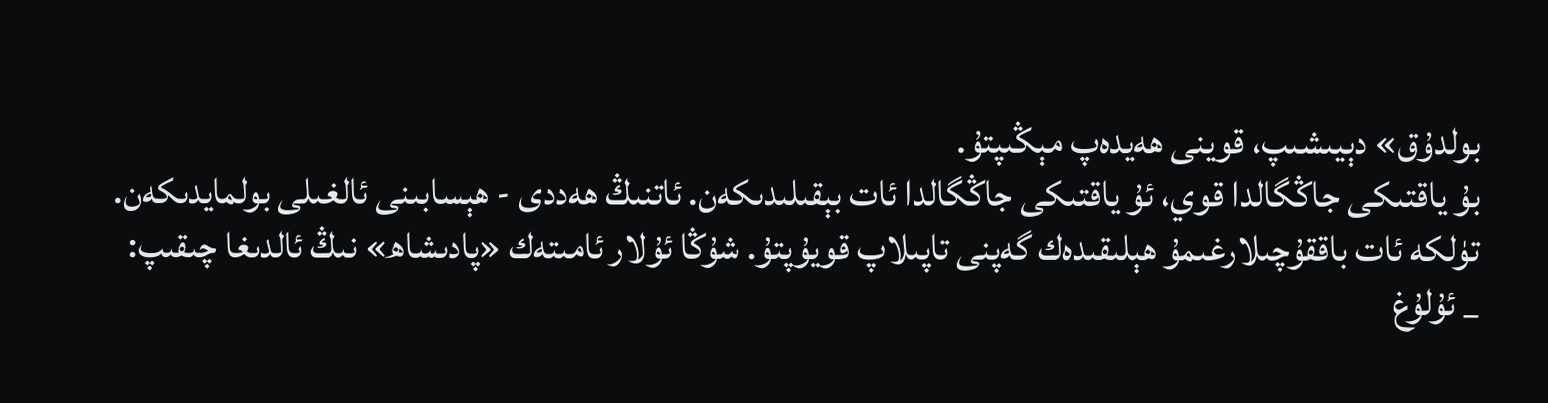بولدۇق» دېيىشىپ، قوينى ھەيدەپ مېڭىپتۇ.
بۇ ياقتىكى جاڭگالدا قوي، ئۇ ياقتىكى جاڭگالدا ئات بېقىلىدىكەن. ئاتنىڭ ھەددى - ھېسابىنى ئالغىلى بولمايدىكەن. تۈلكە ئات باققۇچىلارغىمۇ ھېلىقىدەك گەپنى تاپىلاپ قويۇپتۇ. شۇڭا ئۇلار ئامىتەك «پادىشاھ» نىڭ ئالدىغا چىقىپ:
_ ئۇلۇغ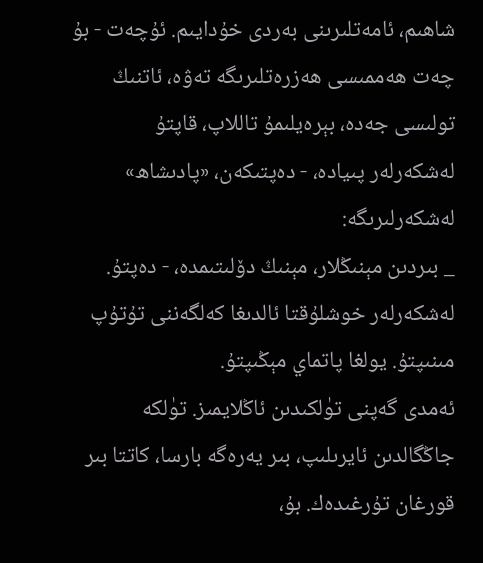شاھىم، ئامەتلىرىنى بەردى خۇدايىم. ئۇچەت - بۇ چەت ھەممىسى ھەزرەتلىرىگە تەۋە، ئاتنىڭ تولىسى جەدە، بېرەيلىمۇ تاللاپ، قاپتۇ لەشكەرلەر پىيادە، - دەپتىكەن، «پادىشاھ» لەشكەرلىرىگە:
_ بىردىن مېنىڭلار، مېنىڭ دۆلىتىمدە، - دەپتۇ.
لەشكەرلەر خوشلۇقتا ئالدىغا كەلگەننى تۇتۇپ مىنىپتۇ. يولغا پاتماي مېڭىپتۇ.
ئەمدى گەپنى تۈلكىدىن ئاڭلايمىز. تۈلكە جاڭگالدىن ئايرىلىپ، بىر يەرەگە بارسا، كاتتا بىر قورغان تۇرغىدەك. بۇ،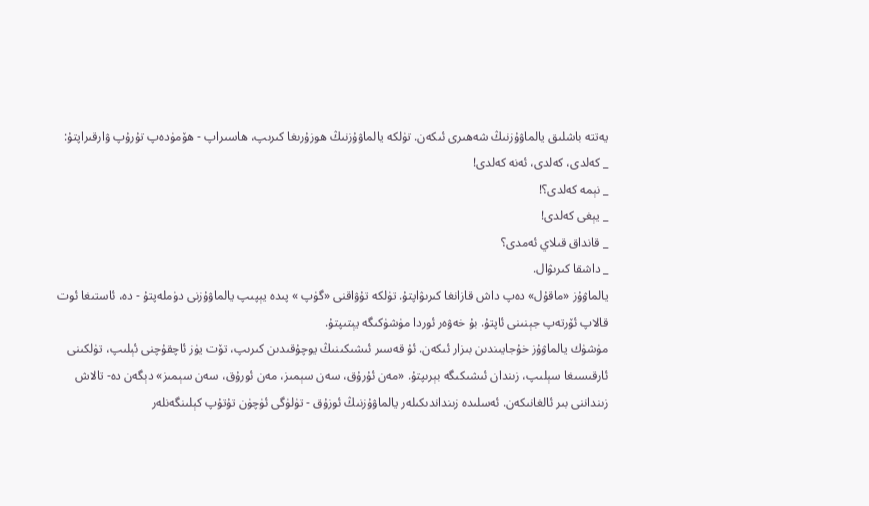يەتتە باشلىق يالماۋۇزنىڭ شەھىرى ئىكەن. تۈلكە يالماۋۇزنىڭ ھوزۇرىغا كىرىپ، ھاسىراپ - ھۆمۈدەپ تۇرۇپ ۋارقىراپتۇ:
_ كەلدى، كەلدى، ئەنە كەلدى!
_ نېمە كەلدى؟!
_ يېغى كەلدى!
_ قانداق قىلاي ئەمدى؟
_ داشقا كىرىۋال.
يالماۋۇز «ماقۇل» دەپ داش قازانغا كىرىۋاپتۇ. تۈلكە تۇۋاقنى «گۈپ » پىدە يېپىپ يالماۋۇزنى دۈملەپتۇ - دە، ئاستىغا ئوت قالاپ ئۆرتەپ جېنىنى ئاپتۇ. بۇ خەۋەر ئوردا مۈشۈكىگە يېتىپتۇ.
مۈشۈك يالماۋۇز خۇجايىندىن بىزار ئىكەن. ئۇ قەسىر ئىشىكىنىڭ يوچۇقىدىن كىرىپ، تۆت يۈز ئاچقۇچنى ئېلىپ، تۈلكىنى ئارقىسىغا سېلىپ، زىندان ئىشىكىگە بېرىپتۇ. «مەن ئۇرۇق، سەن سېمىز، مەن ئورۇق، سەن سېمىز» دېگەن دە- تالاش زىنداننى بىر ئالغانىكەن. ئەسلىدە زىنداندىكىلەر يالماۋۇزنىڭ ئوزۇق - تۈلۈگى ئۈچۈن تۇتۇپ كېلىنگەنلەر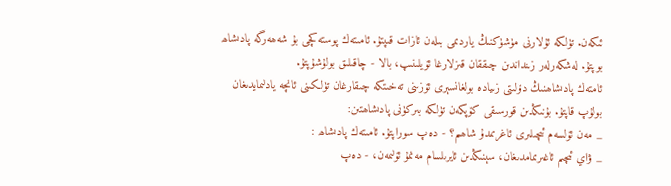ئىكەن. تۈلكە ئۇلارنى مۈشۈكنىڭ ياردىمى بىلەن ئازات قىپتۇ. ئامىتەك پوستەكچى بۇ شەھەرگە پادىشاھ بوپتۇ. لەشكەرلەر زىنداندىن چىققان قىزلارغا ئۆيلىنىپ، بالا - چاقىلىق بولۇشۇپتۇ.
ئامتەك پادىشاھنىڭ دۆلىتى زىيادە بولغانسېرى ئۆزىنى تەخىتكە چىقارغان تۈلكىنى ئانچە يادلىمايدىغان بولۇپ قاپتۇ. بۇنىڭدىن قورسىقى كۆپكەن تۈلكە بىركۈنى پادىشاھتىن:
_ مەن ئۆلسەم ئىچىلىرى ئاغرىمدۇ شاھىم؟ - دەپ سوراپتۇ. ئامىتەك پادىشاھ :
_ ۋاي ئىچىم ئاغىرىمامدىغان، سېنىڭدىن ئايرىلسام مەنمۇ ئۆلىمەن، - دەپ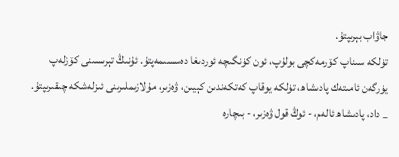جاۋاب بېرىپتۇ.
تۈلكە سىناپ كۆرمەكچى بولۇپ، ئون كۈنگىچە ئوردىغا دەسسىمەپتۇ. ئۇنىڭ تېرىسىنى كۆزلەپ يۈرگەن ئامىتەك پادىشاھ، تۈلكە يوقاپ كەتكەندىن كېيىن، ۋەزىر، مۇلازىملىرىنى ئىزلەشكە چىقىرىپتۇ.
_ داد، پادىشاھ ئالەم، - ئوڭ قول ۋەزىر، - بىچارە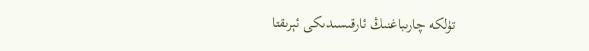تۈلكە چارىباغنىڭ ئارقىسىدىكى ئېرىقتا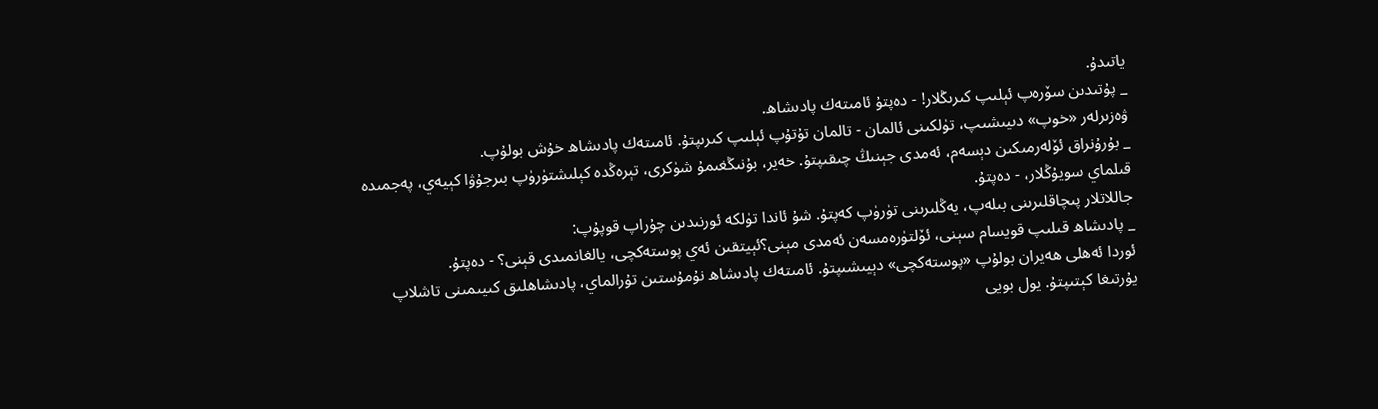ياتىدۇ.
_ پۇتىدىن سۆرەپ ئېلىپ كىرىڭلار! - دەپتۇ ئامىتەك پادىشاھ.
ۋەزىرلەر «خوپ» دىيىشىپ، تۈلكىنى ئالمان - تالمان تۇتۇپ ئېلىپ كىرىپتۇ. ئامىتەك پادىشاھ خۇش بولۇپ.
_ بۇرۇنراق ئۆلەرمىكىن دېسەم، ئەمدى جېنىڭ چىقىپتۇ. خەير، بۇنىڭغىمۇ شۈكرى، تېرەڭدە كېلىشتۈرۈپ بىرجۇۋا كېيەي، پەجمىدە قىلماي سويۇڭلار، - دەپتۇ.
جاللاتلار پىچاقلىرىنى بىلەپ، يەڭلىرىنى تۈرۈپ كەپتۇ. شۇ ئاندا تۈلكە ئورنىدىن چۇراپ قوپۇپ:
_ پادىشاھ قىلىپ قويسام سېنى، ئۆلتۈرەمسەن ئەمدى مېنى؟ئېيتقىن ئەي پوستەكچى، يالغانمىدى قېنى؟ - دەپتۇ.
ئوردا ئەھلى ھەيران بولۇپ «پوستەكچى» دېيىشىپتۇ. ئامىتەك پادىشاھ نۇمۇستىن تۇرالماي، پادىشاھلىق كىيىمىنى تاشلاپ يۇرتىغا كېتىپتۇ. يول بويى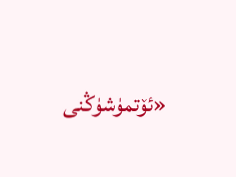«ئۆتمۈشۈڭنى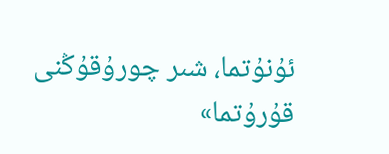ئۇنۇتما، شىر چورۇقۇڭنى قۇرۇتما»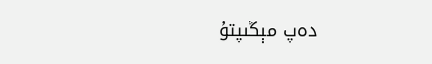دەپ مېڭىپتۇ